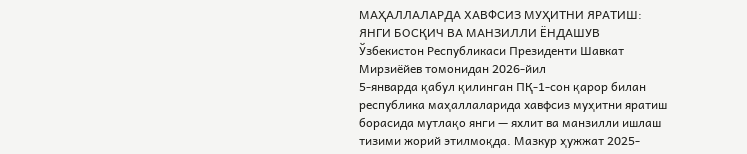МАҲАЛЛАЛАРДА ХАВФСИЗ МУҲИТНИ ЯРАТИШ: ЯНГИ БОСҚИЧ ВА МАНЗИЛЛИ ЁНДАШУВ
Ўзбекистон Республикаси Президенти Шавкат Мирзиёйев томонидан 2026-йил
5-январда қабул қилинган ПҚ-1-сон қарор билан республика маҳаллаларида хавфсиз муҳитни яратиш борасида мутлақо янги — яхлит ва манзилли ишлаш тизими жорий этилмоқда. Мазкур ҳужжат 2025-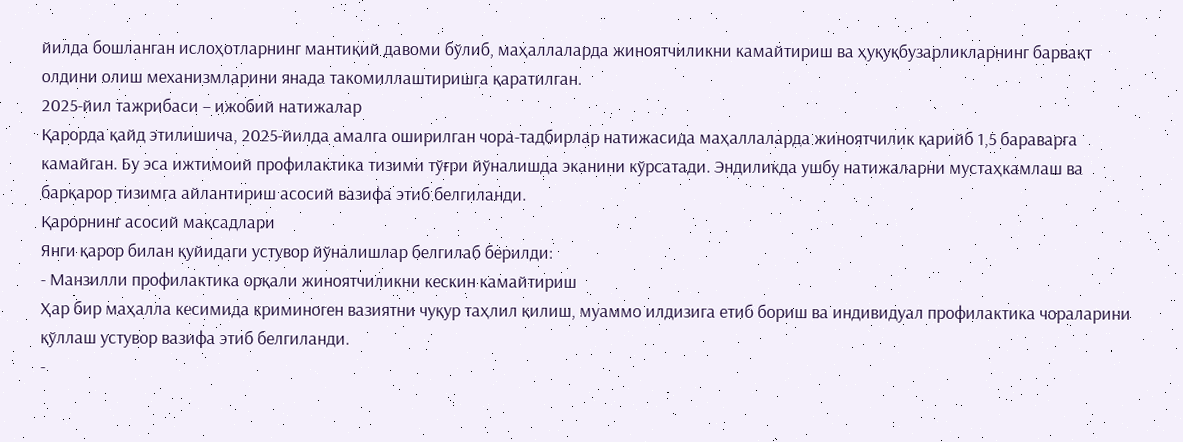йилда бошланган ислоҳотларнинг мантиқий давоми бўлиб, маҳаллаларда жиноятчиликни камайтириш ва ҳуқуқбузарликларнинг барвақт олдини олиш механизмларини янада такомиллаштиришга қаратилган.
2025-йил тажрибаси – ижобий натижалар
Қарорда қайд этилишича, 2025-йилда амалга оширилган чора-тадбирлар натижасида маҳаллаларда жиноятчилик қарийб 1,5 бараварга камайган. Бу эса ижтимоий профилактика тизими тўғри йўналишда эканини кўрсатади. Эндиликда ушбу натижаларни мустаҳкамлаш ва барқарор тизимга айлантириш асосий вазифа этиб белгиланди.
Қарорнинг асосий мақсадлари
Янги қарор билан қуйидаги устувор йўналишлар белгилаб берилди:
- Манзилли профилактика орқали жиноятчиликни кескин камайтириш
Ҳар бир маҳалла кесимида криминоген вазиятни чуқур таҳлил қилиш, муаммо илдизига етиб бориш ва индивидуал профилактика чораларини қўллаш устувор вазифа этиб белгиланди.
-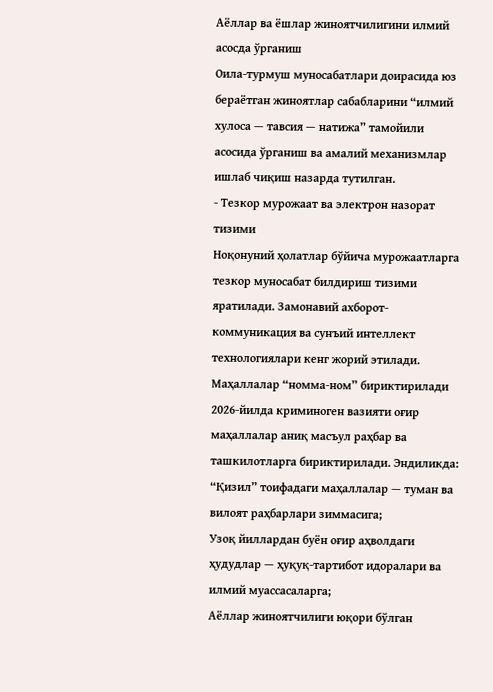Аёллар ва ёшлар жиноятчилигини илмий асосда ўрганиш
Оила-турмуш муносабатлари доирасида юз бераётган жиноятлар сабабларини “илмий хулоса — тавсия — натижа” тамойили асосида ўрганиш ва амалий механизмлар ишлаб чиқиш назарда тутилган.
- Тезкор мурожаат ва электрон назорат тизими
Ноқонуний ҳолатлар бўйича мурожаатларга тезкор муносабат билдириш тизими яратилади. Замонавий ахборот-коммуникация ва сунъий интеллект технологиялари кенг жорий этилади.
Маҳаллалар “номма-ном” бириктирилади
2026-йилда криминоген вазияти оғир маҳаллалар аниқ масъул раҳбар ва ташкилотларга бириктирилади. Эндиликда:
“Қизил” тоифадаги маҳаллалар — туман ва вилоят раҳбарлари зиммасига;
Узоқ йиллардан буён оғир аҳволдаги ҳудудлар — ҳуқуқ-тартибот идоралари ва илмий муассасаларга;
Аёллар жиноятчилиги юқори бўлган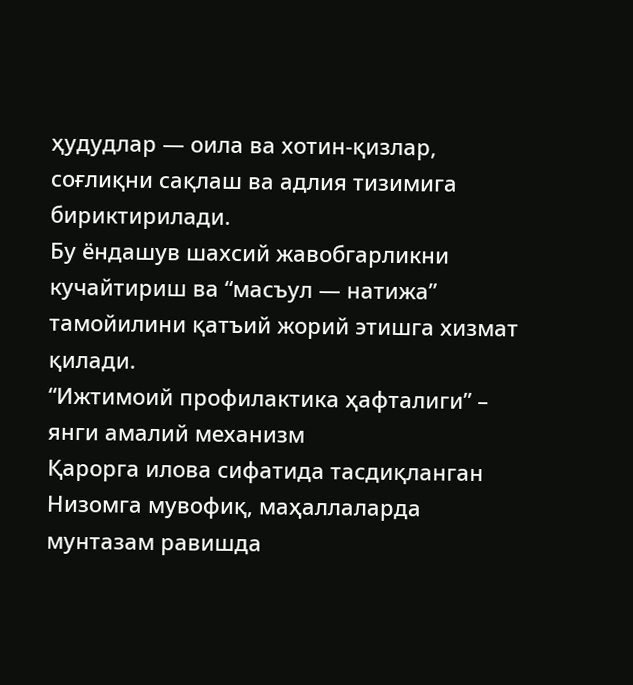ҳудудлар — оила ва хотин-қизлар, соғлиқни сақлаш ва адлия тизимига бириктирилади.
Бу ёндашув шахсий жавобгарликни кучайтириш ва “масъул — натижа” тамойилини қатъий жорий этишга хизмат қилади.
“Ижтимоий профилактика ҳафталиги” – янги амалий механизм
Қарорга илова сифатида тасдиқланган Низомга мувофиқ, маҳаллаларда мунтазам равишда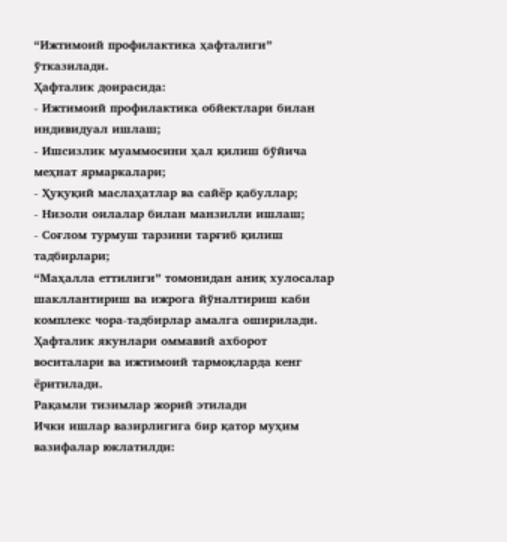“Ижтимоий профилактика ҳафталиги” ўтказилади.
Ҳафталик доирасида:
- Ижтимоий профилактика обйектлари билан индивидуал ишлаш;
- Ишсизлик муаммосини ҳал қилиш бўйича меҳнат ярмаркалари;
- Ҳуқуқий маслаҳатлар ва сайёр қабуллар;
- Низоли оилалар билан манзилли ишлаш;
- Соғлом турмуш тарзини тарғиб қилиш тадбирлари;
“Маҳалла еттилиги” томонидан аниқ хулосалар шакллантириш ва ижрога йўналтириш каби комплекс чора-тадбирлар амалга оширилади.
Ҳафталик якунлари оммавий ахборот воситалари ва ижтимоий тармоқларда кенг ёритилади.
Рақамли тизимлар жорий этилади
Ички ишлар вазирлигига бир қатор муҳим вазифалар юклатилди: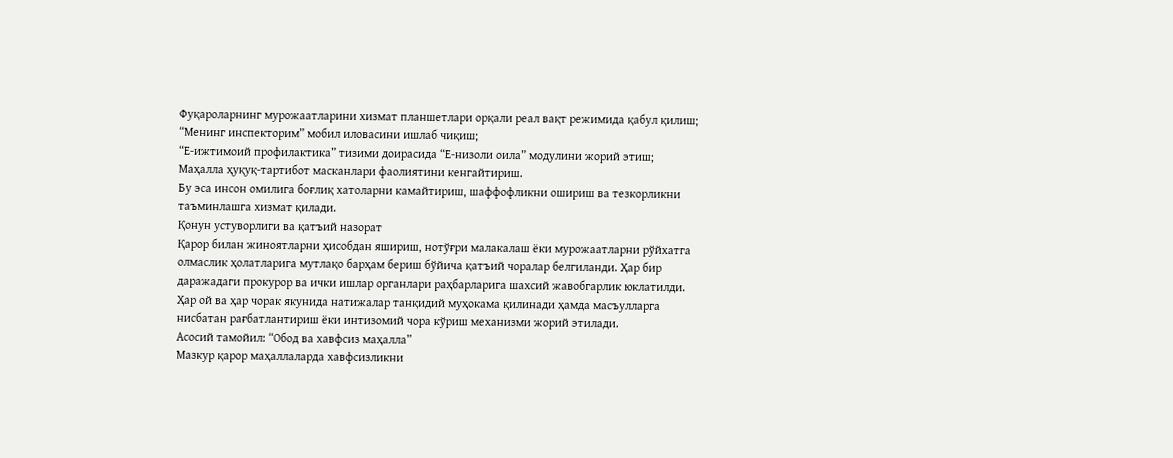Фуқароларнинг мурожаатларини хизмат планшетлари орқали реал вақт режимида қабул қилиш;
“Менинг инспекторим” мобил иловасини ишлаб чиқиш;
“Е-ижтимоий профилактика” тизими доирасида “Е-низоли оила” модулини жорий этиш;
Маҳалла ҳуқуқ-тартибот масканлари фаолиятини кенгайтириш.
Бу эса инсон омилига боғлиқ хатоларни камайтириш, шаффофликни ошириш ва тезкорликни таъминлашга хизмат қилади.
Қонун устуворлиги ва қатъий назорат
Қарор билан жиноятларни ҳисобдан яшириш, нотўғри малакалаш ёки мурожаатларни рўйхатга олмаслик ҳолатларига мутлақо барҳам бериш бўйича қатъий чоралар белгиланди. Ҳар бир даражадаги прокурор ва ички ишлар органлари раҳбарларига шахсий жавобгарлик юклатилди.
Ҳар ой ва ҳар чорак якунида натижалар танқидий муҳокама қилинади ҳамда масъулларга нисбатан рағбатлантириш ёки интизомий чора кўриш механизми жорий этилади.
Асосий тамойил: “Обод ва хавфсиз маҳалла”
Мазкур қарор маҳаллаларда хавфсизликни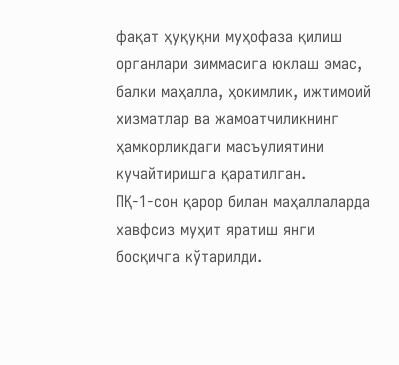фақат ҳуқуқни муҳофаза қилиш органлари зиммасига юклаш эмас, балки маҳалла, ҳокимлик, ижтимоий хизматлар ва жамоатчиликнинг ҳамкорликдаги масъулиятини кучайтиришга қаратилган.
ПҚ-1-сон қарор билан маҳаллаларда хавфсиз муҳит яратиш янги босқичга кўтарилди.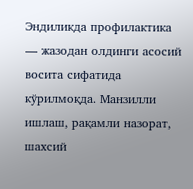Эндиликда профилактика — жазодан олдинги асосий восита сифатида кўрилмоқда. Манзилли ишлаш, рақамли назорат, шахсий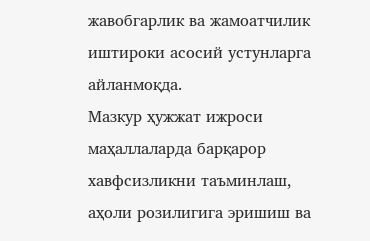жавобгарлик ва жамоатчилик иштироки асосий устунларга айланмоқда.
Мазкур ҳужжат ижроси маҳаллаларда барқарор хавфсизликни таъминлаш, аҳоли розилигига эришиш ва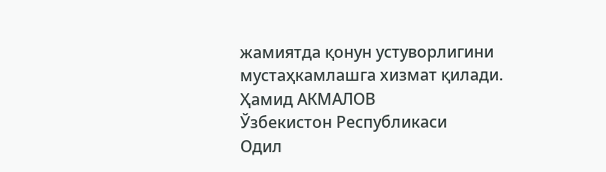жамиятда қонун устуворлигини мустаҳкамлашга хизмат қилади.
Ҳамид АКМАЛОВ
Ўзбекистон Республикаси
Одил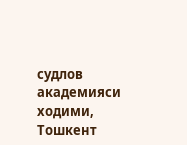судлов академияси ходими,
Тошкент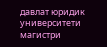давлат юридик университети магистри